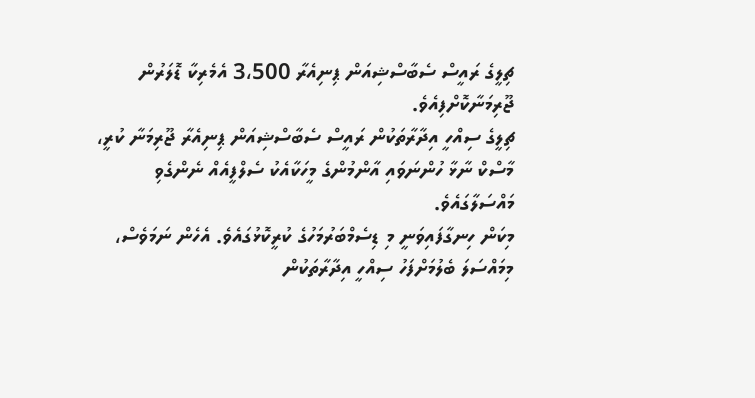ޗިލީގެ ރައީސް ސެބާސްޝިއަން ޕިނިއެރާ 3،500 އެމެރިކާ ޑޮލަރުން ޖޫރިމަނާކޮށްފިއެވެ.
ޗިލީގެ ސިއްހީ އިދާރާތަކުން ރައީސް ސެބާސްޝިއަން ޕިނިއެރާ ޖޫރިމަނާ ކުރީ، މާސްކް ނާޅާ ހުންނަވައި އާންމުންގެ މީހަކާއެކު ސެލްފީއެއް ނެންގެވި މައްސަލާގައެވެ.
މިކަން ހިނގާފައިވަނީ މި ޑިސެމްބަރުމަހުގެ ކުރީކޮޅުގައެވެ. އެހެން ނަމަވެސް، މިމައްސަލަ ބެލުމަށްފަހު ސިއްހީ އިދާރާތަކުން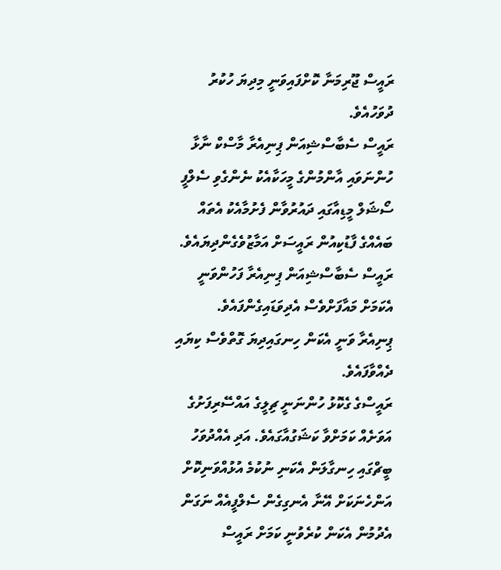ރައީސް ޖޫރިމަނާ ކޮށްފައިވަނީ މިދިޔަ ހުކުރު ދުވަހުއެވެ.
ރައީސް ސެބާސްޝިއަން ޕިނިއެރާ މާސްކް ނާޅާ ހުންނަވައި އާންމުންގެ މީހަކާއެކު ނެންގެވި ސެލްފީ ސޯޝަލް މީޑިއާގައި ދައުރުވާން ފެށުމާއެކު އެތައް ބައެއްގެ ފާޑުކިއުން ރައީސަށް އަމާޒުވެގެންދިޔައެވެ.
ރައީސް ސެބާސްޝިއަން ޕިނިއެރާ ފަހުންވަނީ އެކަމަށް މައާފަށްވެސް އެދިވަޑައިގެންފައެވެ.
ޕިނިއެރާ ވަނީ އެކަން ހިނގައިދިޔަ ގޮތްވެސް ކިޔައި ދެއްވާފައެވެ.
ރައީސްގެ ގެކޮޅު ހުންނަނީ ޗިލީގެ އައްސޭރިފަށުގެ އަވަށެއް ކަމަށްވާ ކަޝަގުއާގައެވެ. އަދި އެއްދުވަހު ބީޗްގައި ހިނގާލަން އެކަނި ނުކުމެ އުޅުއްވަނިކޮށް އަންހެނަކަށް އޭނާ އެނގިގެން ސެލްފީއެއް ނަގަން އެދުމުން އެކަން ކުރެވުނީ ކަމަށް ރައީސް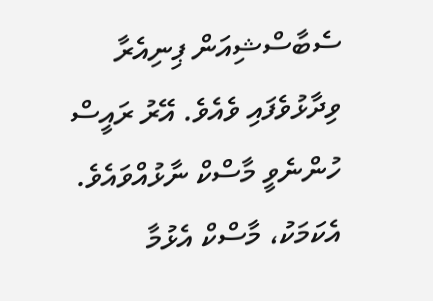ސެބާސްޝިއަން ޕިނިއެރާ ވިދާޅުވެފައި ވެއެވެ. އޭރު ރައީސް ހުންނެވީ މާސްކް ނާޅުއްވައެވެ.
އެކަމަކު، މާސްކް އެޅުމާ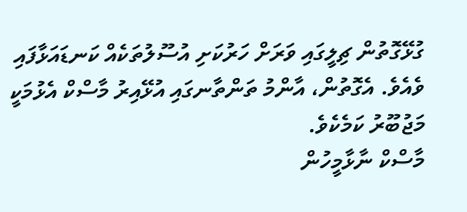ގުޅޭގޮތުން ޗިލީގައި ވަރަށް ހަރުކަށި އުސޫލުތަކެއް ކަނޑައަޅާފައި ވެއެވެ. އެގޮތުން، އާންމު ތަންތާނގައި އުޅޭއިރު މާސްކް އެޅުމަކީ މަޖުބޫރު ކަމެކެވެ.
މާސްކް ނާޅާމީހުން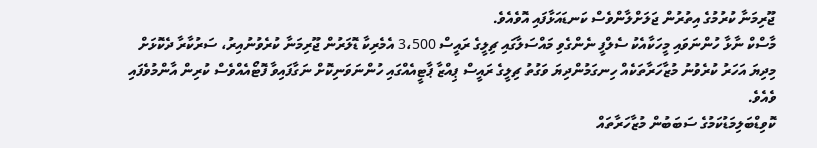ޖޫރިމަނާ ކުރުމުގެ އިތުރުން ޖަލަށްލާންވެސް ކަނޑައަޅާފައި އޮވެއެވެ.
މާސްކް ނާޅާ ހުންނަވައި މީހަކާއެކު ސެލްފީ ނެންގެވި މައްސަލާގައި ޗިލީގެ ރައީސް 3،500 އެމެރިކާ ޑޮލަރުން ޖޫރިމަނާ ކުރެވުނުއިރު، ސަރުކާރާ ދެކޮޅަށް މިދިޔަ އަހަރު ކުރެވުނު މުޒާހަރާތަކެއް ހިނގަމުންދިޔަ ވަގުތު ޗިލީގެ ރައީސް ޕިއްޒާ ޕާޓީއެއްގައި ހުންނަވަނިކޮށް ނަގާފައިވާ ފޮޓޯއެއްވެސް ކުރިން އާންމުވެފައި ވެއެވެ.
ކޮވިޑްބަލިމަޑުކަމުގެ ސަބަބުން މުޒާހަރާތައް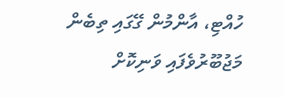ހުއްޓި، އާންމުން ގޭގައި ތިބެން މަޖުބޫރުވެފައި ވަނިކޮށް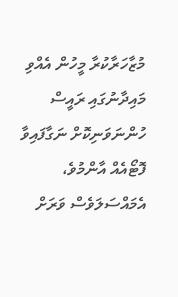މުޒާހަރާކުރާ މީހުން އެއްވި މައިދާނުގައި ރައީސް ހުންނަވަނިކޮށް ނަގާފައިވާ ފޮޓޯއެއް އާންމުވެ، އެމައްސަލަވެސް ވަރަށް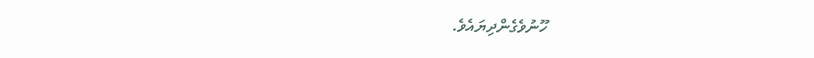ހޫނުވެގެންދިޔައެވެ.